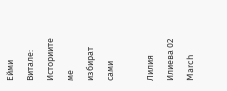Ейми Витале: Историите ме избират сами

Лилия Илиева 02 March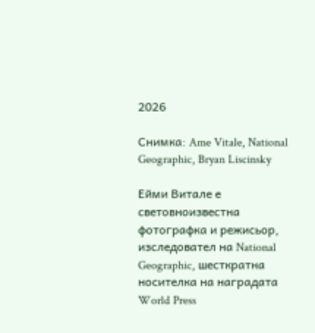2026

Снимка: Ame Vitale, National Geographic, Bryan Liscinsky

Ейми Витале е световноизвестна фотографка и режисьор, изследовател на National Geographic, шесткратна носителка на наградата World Press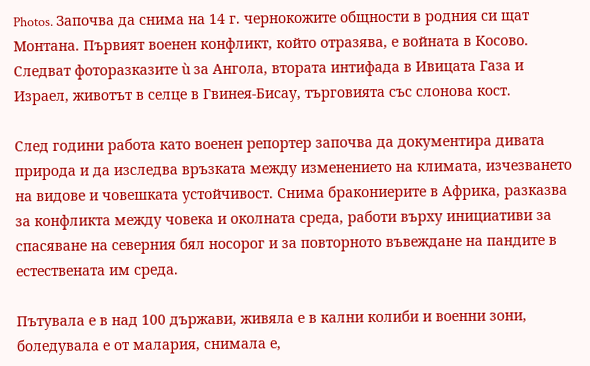Photos. Започва да снима на 14 г. чернокожите общности в родния си щат Монтана. Първият военен конфликт, който отразява, е войната в Косово. Следват фоторазказите ù за Ангола, втората интифада в Ивицата Газа и Израел, животът в селце в Гвинея-Бисау, търговията със слонова кост.

След години работа като военен репортер започва да документира дивата природа и да изследва връзката между изменението на климата, изчезването на видове и човешката устойчивост. Снима бракониерите в Африка, разказва за конфликта между човека и околната среда, работи върху инициативи за спасяване на северния бял носорог и за повторното въвеждане на пандите в естествената им среда.

Пътувала е в над 100 държави, живяла е в кални колиби и военни зони, боледувала е от малария, снимала е,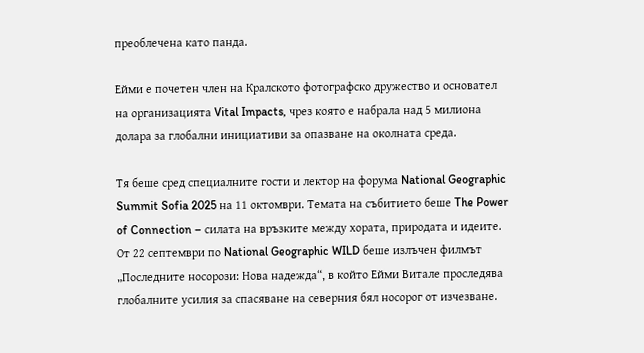преоблечена като панда.

Ейми е почетен член на Кралското фотографско дружество и основател на организацията Vital Impacts, чрез която е набрала над 5 милиона долара за глобални инициативи за опазване на околната среда.

Тя беше сред специалните гости и лектор на форума National Geographic Summit Sofia 2025 на 11 октомври. Темата на събитието беше The Power of Connection – силата на връзките между хората, природата и идеите. От 22 септември по National Geographic WILD беше излъчен филмът „Последните носорози: Нова надежда“, в който Ейми Витале проследява глобалните усилия за спасяване на северния бял носорог от изчезване.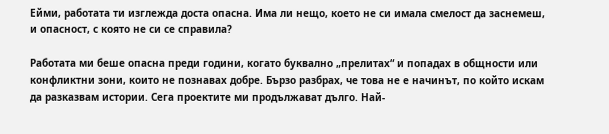Ейми, работата ти изглежда доста опасна. Има ли нещо, което не си имала смелост да заснемеш, и опасност, с която не си се справила?

Работата ми беше опасна преди години, когато буквално „прелитах“ и попадах в общности или конфликтни зони, които не познавах добре. Бързо разбрах, че това не е начинът, по който искам да разказвам истории. Сега проектите ми продължават дълго. Най-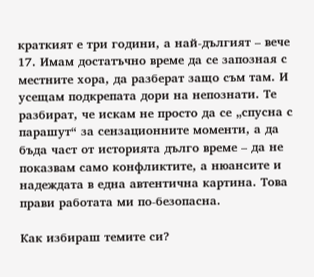краткият е три години, а най-дългият – вече 17. Имам достатъчно време да се запозная с местните хора, да разберат защо съм там. И усещам подкрепата дори на непознати. Те разбират, че искам не просто да се „спусна с парашут“ за сензационните моменти, а да бъда част от историята дълго време – да не показвам само конфликтите, а нюансите и надеждата в една автентична картина. Това прави работата ми по-безопасна.

Как избираш темите си?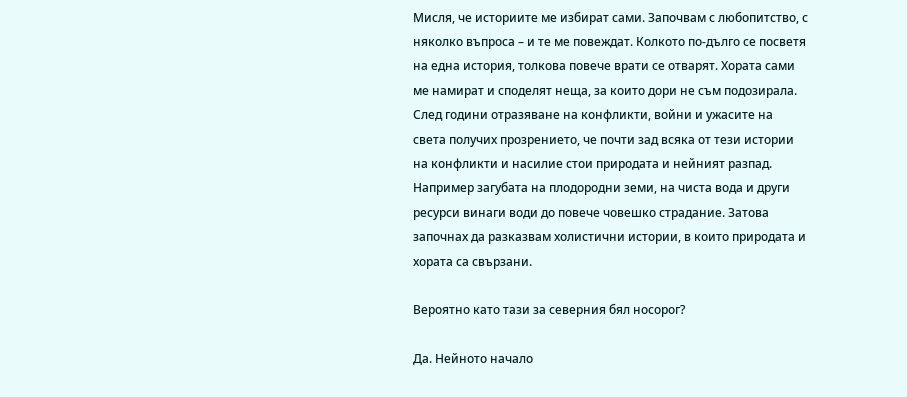Мисля, че историите ме избират сами. Започвам с любопитство, с няколко въпроса – и те ме повеждат. Колкото по-дълго се посветя на една история, толкова повече врати се отварят. Хората сами ме намират и споделят неща, за които дори не съм подозирала. След години отразяване на конфликти, войни и ужасите на света получих прозрението, че почти зад всяка от тези истории на конфликти и насилие стои природата и нейният разпад. Например загубата на плодородни земи, на чиста вода и други ресурси винаги води до повече човешко страдание. Затова започнах да разказвам холистични истории, в които природата и хората са свързани.

Вероятно като тази за северния бял носорог?

Да. Нейното начало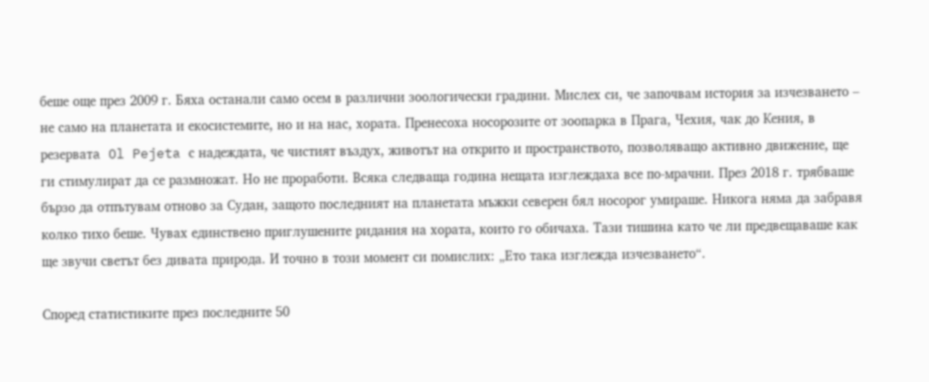беше още през 2009 г. Бяха останали само осем в различни зоологически градини. Мислех си, че започвам история за изчезването – не само на планетата и екосистемите, но и на нас, хората. Пренесоха носорозите от зоопарка в Прага, Чехия, чак до Кения, в резерватa Ol Pejeta с надеждата, че чистият въздух, животът на открито и пространството, позволяващо активно движение, ще ги стимулират да се размножат. Но не проработи. Всяка следваща година нещата изглеждаха все по-мрачни. През 2018 г. трябваше бързо да отпътувам отново за Судан, защото последният на планетата мъжки северен бял носорог умираше. Никога няма да забравя колко тихо беше. Чувах единствено приглушените ридания на хората, които го обичаха. Тази тишина като че ли предвещаваше как ще звучи светът без дивата природа. И точно в този момент си помислих: „Ето така изглежда изчезването“.

Според статистиките през последните 50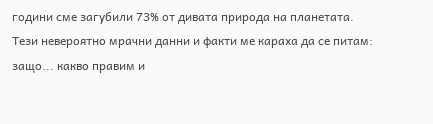години сме загубили 73% от дивата природа на планетата. Тези невероятно мрачни данни и факти ме караха да се питам: защо... какво правим и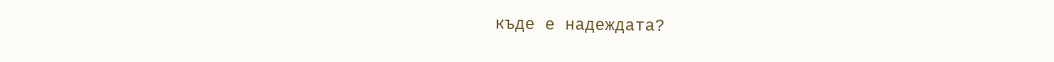къде е надеждата?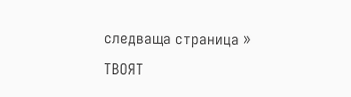следваща страница »
ТВОЯТ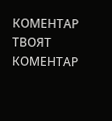КОМЕНТАР
ТВОЯТ КОМЕНТАР